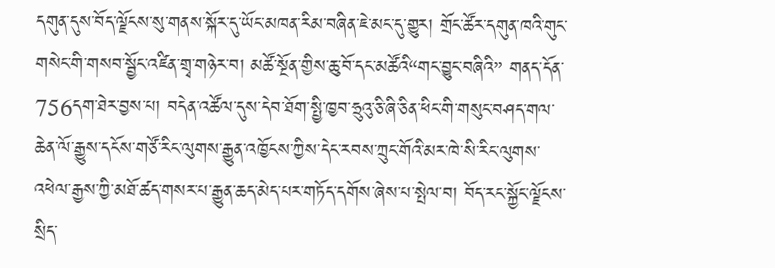དགུན་དུས་བོད་ལྗོངས་སུ་གནས་སྐོར་དུ་ཡོང་མཁན་རིམ་བཞིན་ཇེ་མང་དུ་གྱུར། གྲོང་ཚོར་དགུན་ཁའི་གུང་གསེང་གི་གསབ་སྦྱོང་འཛིན་གྲྭ་གཉེར་བ། མཚོ་སྔོན་གྱིས་ཆུ་བོ་དང་མཚོའི“གང་བྱུང་བཞིའི” གནད་དོན་756དག་ཐེར་བྱས་པ། བདེན་འཚོལ་དུས་དེབ་ཐོག་སྤྱི་ཁྱབ་ཧྲུའུ་ཅི་ཞི་ཅིན་ཕིང་གི་གསུང་བཤད་གལ་ཆེན་ལོ་རྒྱུས་དངོས་གཙོ་རིང་ལུགས་རྒྱུན་འཁྱོངས་ཀྱིས་དེང་རབས་ཀྲུང་གོའི་མར་ཁེ་སི་རིང་ལུགས་འཕེལ་རྒྱས་ཀྱི་མཐོ་ཚད་གསར་པ་རྒྱུན་ཆད་མེད་པར་གཏོད་དགོས་ཞེས་པ་སྤེལ་བ། བོད་རང་སྐྱོང་ལྗོངས་སྲིད་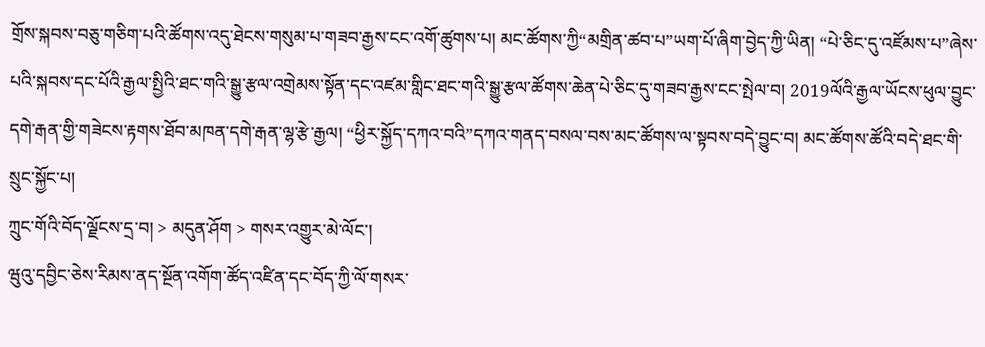གྲོས་སྐབས་བཅུ་གཅིག་པའི་ཚོགས་འདུ་ཐེངས་གསུམ་པ་གཟབ་རྒྱས་ངང་འགོ་ཚུགས་པ། མང་ཚོགས་ཀྱི“མགྲིན་ཚབ་པ”ཡག་པོ་ཞིག་བྱེད་ཀྱི་ཡིན། “པེ་ཅིང་དུ་འཛོམས་པ”ཞེས་པའི་སྐབས་དང་པོའི་རྒྱལ་སྤྱིའི་ཐང་གའི་སྒྱུ་རྩལ་འགྲེམས་སྟོན་དང་འཛམ་གླིང་ཐང་གའི་སྒྱུ་རྩལ་ཚོགས་ཆེན་པེ་ཅིང་དུ་གཟབ་རྒྱས་ངང་སྤེལ་བ། 2019ལོའི་རྒྱལ་ཡོངས་ཕུལ་བྱུང་དགེ་རྒན་གྱི་གཟེངས་རྟགས་ཐོབ་མཁན་དགེ་རྒན་ལྷ་རྩེ་རྒྱལ། “ཕྱིར་སྐྱོད་དཀའ་བའི”དཀའ་གནད་བསལ་བས་མང་ཚོགས་ལ་སྟབས་བདེ་བྱུང་བ། མང་ཚོགས་ཚོའི་བདེ་ཐང་གི་སྲུང་སྐྱོང་པ།
ཀྲུང་གོའི་བོད་ལྗོངས་དྲ་བ། > མདུན་ཤོག > གསར་འགྱུར་མེ་ལོང་།
ཝུའུ་དབྱིང་ཅེས་རིམས་ནད་སྔོན་འགོག་ཚོད་འཛིན་དང་བོད་ཀྱི་ལོ་གསར་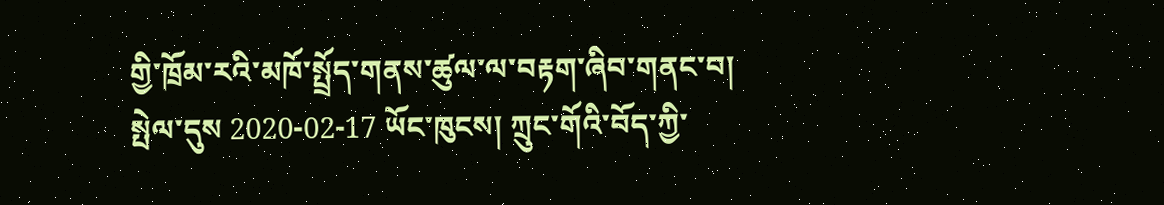གྱི་ཁྲོམ་རའི་མཁོ་སྤྲོད་གནས་ཚུལ་ལ་བརྟག་ཞིབ་གནང་བ།
སྤེལ་དུས 2020-02-17 ཡོང་ཁུངས། ཀྲུང་གོའི་བོད་ཀྱི་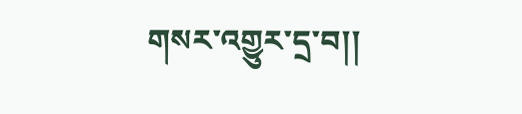གསར་འགྱུར་དྲ་བ།།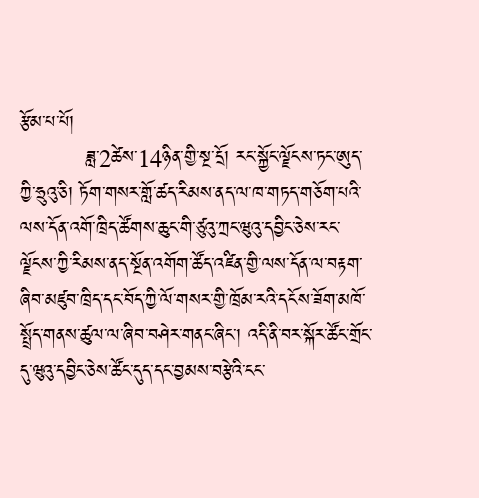རྩོམ་པ་པོ།
          ཟླ་2ཚེས་14ཉིན་གྱི་སྔ་དྲོ། རང་སྐྱོང་ལྗོངས་ཏང་ཨུད་ཀྱི་ཧྲུའུ་ཅི། ཏོག་གསར་གློ་ཚད་རིམས་ནད་ལ་ཁ་གཏད་གཅོག་པའི་ལས་དོན་འགོ་ཁྲིད་ཚོགས་ཆུང་གི་ཙུའུ་ཀྲང་ཝུའུ་དབྱིང་ཅེས་རང་ལྗོངས་ཀྱི་རིམས་ནད་སྔོན་འགོག་ཚོད་འཛིན་གྱི་ལས་དོན་ལ་བརྟག་ཞིབ་མཛུབ་ཁྲིད་དང་བོད་ཀྱི་ལོ་གསར་གྱི་ཁྲོམ་རའི་དངོས་ཟོག་མཁོ་སྤྲོད་གནས་ཚུལ་ལ་ཞིབ་བཤེར་གནང་ཞིང་། འདི་ནི་བར་སྐོར་ཚོང་གྲོང་དུ་ཝུའུ་དབྱིང་ཅེས་ཚོང་དུད་དང་བྱམས་བརྩེའི་ངང་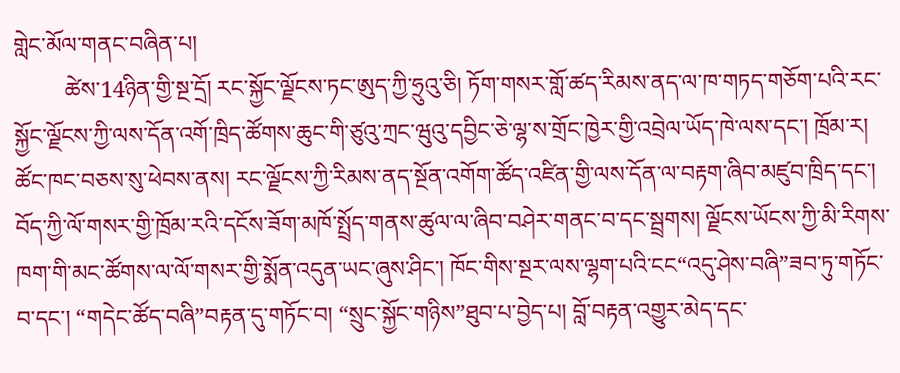གླེང་མོལ་གནང་བཞིན་པ།
         ཚེས་14ཉིན་གྱི་སྔ་དྲོ། རང་སྐྱོང་ལྗོངས་ཏང་ཨུད་ཀྱི་ཧྲུའུ་ཅི། ཏོག་གསར་གློ་ཚད་རིམས་ནད་ལ་ཁ་གཏད་གཅོག་པའི་རང་སྐྱོང་ལྗོངས་ཀྱི་ལས་དོན་འགོ་ཁྲིད་ཚོགས་ཆུང་གི་ཙུའུ་ཀྲང་ཝུའུ་དབྱིང་ཅེ་ལྷ་ས་གྲོང་ཁྱེར་གྱི་འབྲེལ་ཡོད་ཁེ་ལས་དང་། ཁྲོམ་ར། ཚོང་ཁང་བཅས་སུ་ཕེབས་ནས། རང་ལྗོངས་ཀྱི་རིམས་ནད་སྔོན་འགོག་ཚོད་འཛིན་གྱི་ལས་དོན་ལ་བརྟག་ཞིབ་མཛུབ་ཁྲིད་དང་། བོད་ཀྱི་ལོ་གསར་གྱི་ཁྲོམ་རའི་དངོས་ཟོག་མཁོ་སྤྲོད་གནས་ཚུལ་ལ་ཞིབ་བཤེར་གནང་བ་དང་སྦྲགས། ལྗོངས་ཡོངས་ཀྱི་མི་རིགས་ཁག་གི་མང་ཚོགས་ལ་ལོ་གསར་གྱི་སྨོན་འདུན་ཡང་ཞུས་ཤིང་། ཁོང་གིས་སྔར་ལས་ལྷག་པའི་ངང“འདུ་ཤེས་བཞི”ཟབ་ཏུ་གཏོང་བ་དང་། “གདེང་ཚོད་བཞི”བརྟན་དུ་གཏོང་བ། “སྲུང་སྐྱོང་གཉིས”ཐུབ་པ་བྱེད་པ། བློ་བརྟན་འགྱུར་མེད་དང་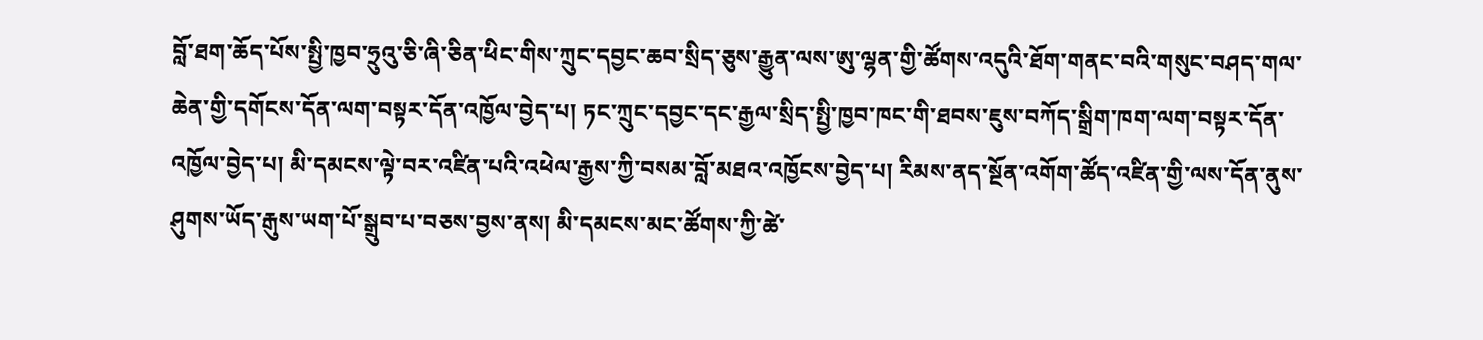བློ་ཐག་ཆོད་པོས་སྤྱི་ཁྱབ་ཧྲུའུ་ཅི་ཞི་ཅིན་ཕིང་གིས་ཀྲུང་དབྱང་ཆབ་སྲིད་ཅུས་རྒྱུན་ལས་ཨུ་ལྷན་གྱི་ཚོགས་འདུའི་ཐོག་གནང་བའི་གསུང་བཤད་གལ་ཆེན་གྱི་དགོངས་དོན་ལག་བསྟར་དོན་འཁྱོལ་བྱེད་པ། ཏང་ཀྲུང་དབྱང་དང་རྒྱལ་སྲིད་སྤྱི་ཁྱབ་ཁང་གི་ཐབས་ཇུས་བཀོད་སྒྲིག་ཁག་ལག་བསྟར་དོན་འཁྱོལ་བྱེད་པ། མི་དམངས་ལྟེ་བར་འཛིན་པའི་འཕེལ་རྒྱས་ཀྱི་བསམ་བློ་མཐའ་འཁྱོངས་བྱེད་པ། རིམས་ནད་སྔོན་འགོག་ཚོད་འཛིན་གྱི་ལས་དོན་ནུས་ཤུགས་ཡོད་རྒུས་ཡག་པོ་སྒྲུབ་པ་བཅས་བྱས་ནས། མི་དམངས་མང་ཚོགས་ཀྱི་ཚེ་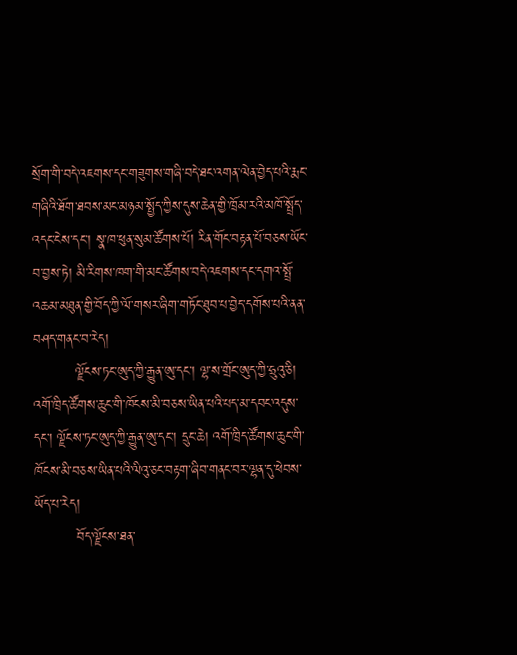སྲོག་གི་བདེ་འཇགས་དང་གཟུགས་གཞི་བདེ་ཐང་འགན་ལེན་བྱེད་པའི་རྨང་གཞིའི་ཐོག་ཐབས་མང་མཉམ་སྤྱོད་ཀྱིས་དུས་ཆེན་གྱི་ཁྲོམ་རའི་མཁོ་སྤྲོད་འདང་ངེས་དང་། སྣ་ཁ་ཕུན་སུམ་ཚོགས་པོ། རིན་གོང་བརྟན་པོ་བཅས་ཡོང་བ་བྱས་ཏེ། མི་རིགས་ཁག་གི་མང་ཚོགས་བདེ་འཇགས་དང་དགའ་སྤྲོ་འཆམ་མཐུན་གྱི་བོད་ཀྱི་ལོ་གསར་ཞིག་གཏོང་ཐུབ་པ་བྱེད་དགོས་པའི་ནན་བཤད་གནང་བ་རེད།
         ལྗོངས་ཏང་ཨུད་ཀྱི་རྒྱུན་ཨུ་དང་། ལྷ་ས་གྲོང་ཨུད་ཀྱི་ཧྲུའུ་ཅི། འགོ་ཁྲིད་ཚོགས་ཆུང་གི་ཁོངས་མི་བཅས་ཡིན་པའི་པད་མ་དབང་འདུས་དང་། ལྗོངས་ཏང་ཨུད་ཀྱི་རྒྱུན་ཨུ་དང་། དྲུང་ཆེ། འགོ་ཁྲིད་ཚོགས་ཆུང་གི་ཁོངས་མི་བཅས་ཡིན་པའི་ལིའུ་ཅང་བརྟག་ཞིབ་གནང་བར་ལྷན་དུ་ཕེབས་ཡོད་པ་རེད།
         བོད་ལྗོངས་ཐན་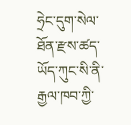ཧྲེང་དུག་སེལ་ཐོན་རྫས་ཚད་ཡོད་ཀུང་སི་ནི་རྒྱལ་ཁབ་ཀྱི་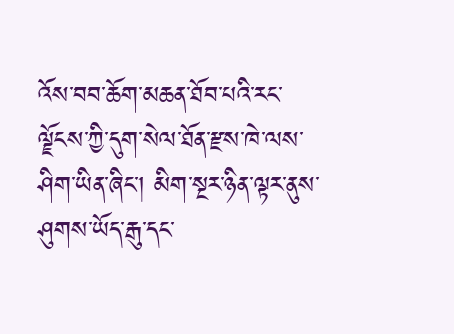འོས་བབ་ཆོག་མཆན་ཐོབ་པའི་རང་ལྗོངས་ཀྱི་དུག་སེལ་ཐོན་རྫས་ཁེ་ལས་ཤིག་ཡིན་ཞིང་། མིག་སྔར་ཉིན་ལྟར་ནུས་ཤུགས་ཡོད་རྒུ་དང་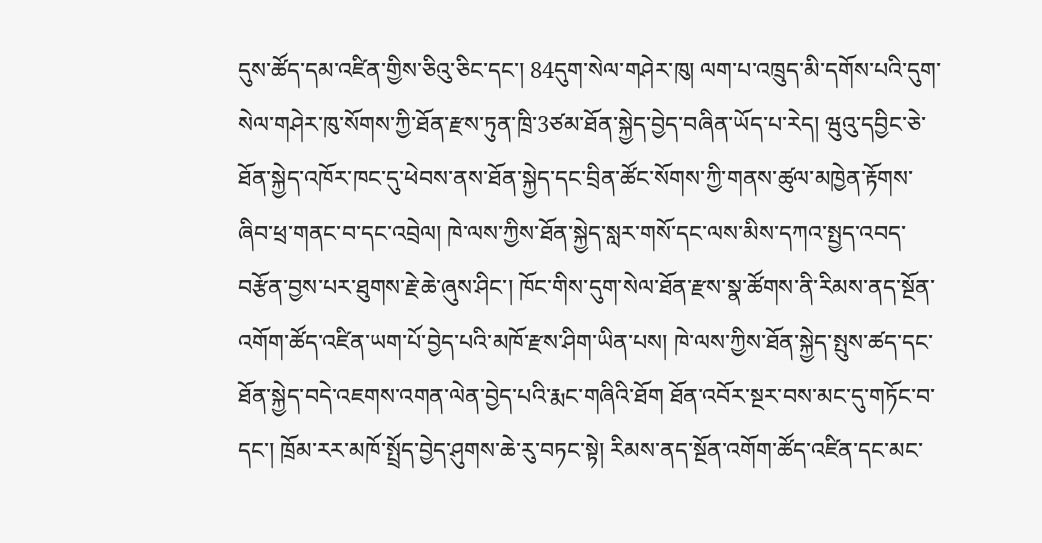དུས་ཚོད་དམ་འཛིན་གྱིས་ཅིའུ་ཅིང་དང་། 84དུག་སེལ་གཤེར་ཁུ། ལག་པ་འཁྲུད་མི་དགོས་པའི་དུག་སེལ་གཤེར་ཁུ་སོགས་ཀྱི་ཐོན་རྫས་ཏུན་ཁྲི་3ཙམ་ཐོན་སྐྱེད་བྱེད་བཞིན་ཡོད་པ་རེད། ཝུའུ་དབྱིང་ཅེ་ཐོན་སྐྱེད་འཁོར་ཁང་དུ་ཕེབས་ནས་ཐོན་སྐྱེད་དང་བྲིན་ཚོང་སོགས་ཀྱི་གནས་ཚུལ་མཁྱེན་རྟོགས་ཞིབ་ཕྲ་གནང་བ་དང་འབྲེལ། ཁེ་ལས་ཀྱིས་ཐོན་སྐྱེད་སླར་གསོ་དང་ལས་མིས་དཀའ་སྤྱད་འབད་བརྩོན་བྱས་པར་ཐུགས་རྗེ་ཆེ་ཞུས་ཤིང་། ཁོང་གིས་དུག་སེལ་ཐོན་རྫས་སྣ་ཚོགས་ནི་རིམས་ནད་སྔོན་འགོག་ཚོད་འཛིན་ཡག་པོ་བྱེད་པའི་མཁོ་རྫས་ཤིག་ཡིན་པས། ཁེ་ལས་ཀྱིས་ཐོན་སྐྱེད་སྤུས་ཚད་དང་ཐོན་སྐྱེད་བདེ་འཇགས་འགན་ལེན་བྱེད་པའི་རྨང་གཞིའི་ཐོག ཐོན་འབོར་སྔར་བས་མང་དུ་གཏོང་བ་དང་། ཁྲོམ་རར་མཁོ་སྤྲོད་བྱེད་ཤུགས་ཆེ་རུ་བཏང་སྟེ། རིམས་ནད་སྔོན་འགོག་ཚོད་འཛིན་དང་མང་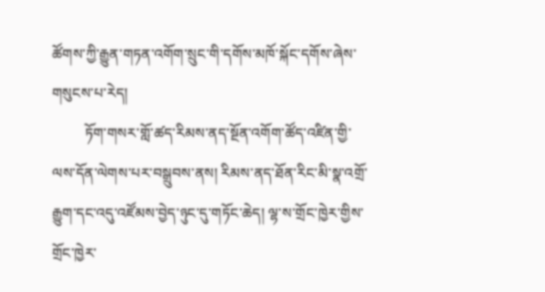ཚོགས་ཀྱི་རྒྱུན་གཏན་འགོག་སྲུང་གི་དགོས་མཁོ་སྐོང་དགོས་ཞེས་གསུངས་པ་རེད།
         ཏོག་གསར་གློ་ཚད་རིམས་ནད་སྔོན་འགོག་ཚོད་འཛིན་གྱི་ལས་དོན་ལེགས་པར་བསྒྲུབས་ནས། རིམས་ནད་ཐོན་རིང་མི་སྣ་འགྲོ་རྒྱུག་དང་འདུ་འཛོམས་བྱེད་ཉུང་དུ་གཏོང་ཆེད། ལྷ་ས་གྲོང་ཁྱེར་གྱིས་གྲོང་ཁྱེར་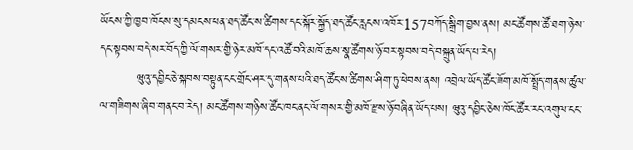ཡོངས་ཀྱི་ཁྱབ་ཁོངས་སུ་དམངས་ཕན་ཐད་ཚོང་ས་ཚིགས་དང་སྐོར་སྐྱོད་ཐད་ཚོང་རླངས་འཁོར་157བཀོད་སྒྲིག་བྱས་ནས། མང་ཚོགས་ཚོ་ཐག་ཉེ་ས་དང་སྟབས་བདེ་སར་བོད་ཀྱི་ལོ་གསར་གྱི་ཉེར་མཁོ་དང་འཚོ་བའི་མཁོ་ཆས་སྣ་ཚོགས་ཉོ་བར་སྟབས་བདེ་བསྐྲུན་ཡོད་པ་རེད།
         ཝུའུ་དབྱིང་ཅེ་སྐབས་བསྟུན་ངང་གྲོང་ཤར་དུ་གནས་པའི་ཐད་ཚོང་ས་ཚིགས་ཤིག་ཏུ་ཕེབས་ནས། འབྲེལ་ཡོད་ཚོང་ཟོག་མཁོ་སྤྲོད་གནས་ཚུལ་ལ་གཟིགས་ཞིབ་གནང་བ་རེད། མང་ཚོགས་གཉིས་ཚོང་ཁང་ནང་ལོ་གསར་གྱི་མཁོ་རྫས་ཉོ་བཞིན་ཡོད་པས། ཝུའུ་དབྱིང་ཅེས་ཁོང་ཚོར་རང་འགུལ་ངང་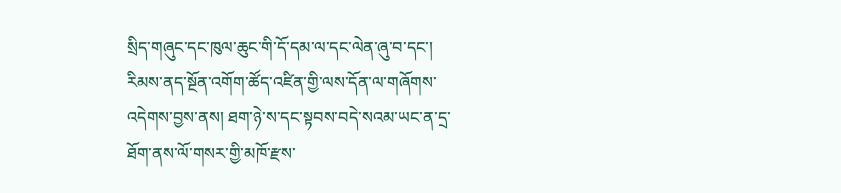སྲིད་གཞུང་དང་ཁུལ་ཆུང་གི་དོ་དམ་ལ་དང་ལེན་ཞུ་བ་དང་། རིམས་ནད་སྔོན་འགོག་ཚོད་འཛིན་གྱི་ལས་དོན་ལ་གཞོགས་འདེགས་བྱས་ནས། ཐག་ཉེ་ས་དང་སྟབས་བདེ་སའམ་ཡང་ན་དྲ་ཐོག་ནས་ལོ་གསར་གྱི་མཁོ་རྫས་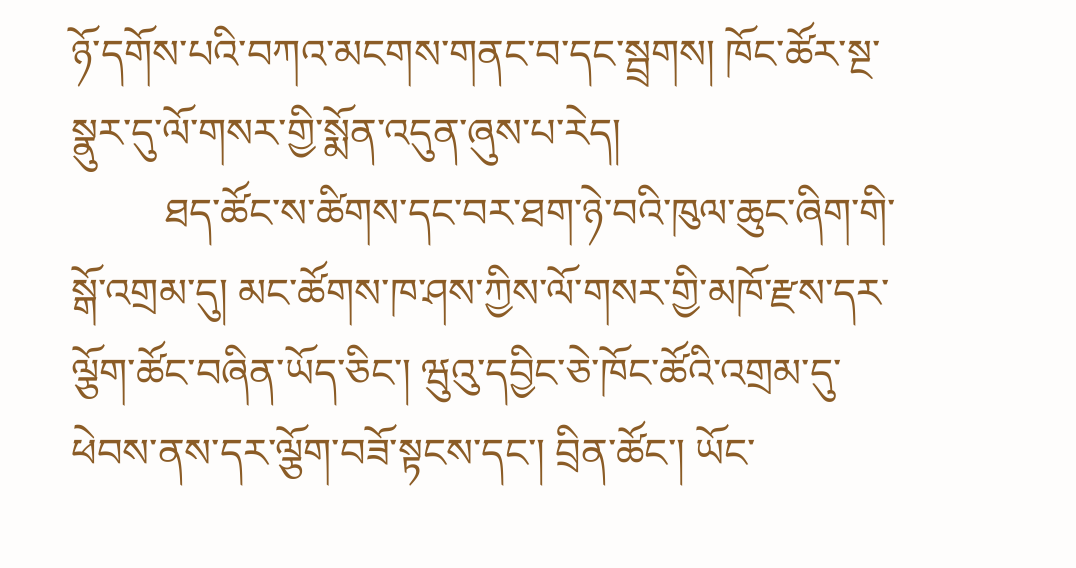ཉོ་དགོས་པའི་བཀའ་མངགས་གནང་བ་དང་སྦྲགས། ཁོང་ཚོར་སྔ་སྣུར་དུ་ལོ་གསར་གྱི་སྨོན་འདུན་ཞུས་པ་རེད།
         ཐད་ཚོང་ས་ཚིགས་དང་བར་ཐག་ཉེ་བའི་ཁུལ་ཆུང་ཞིག་གི་སྒོ་འགྲམ་དུ། མང་ཚོགས་ཁ་ཤས་ཀྱིས་ལོ་གསར་གྱི་མཁོ་རྫས་དར་ལྕོག་ཚོང་བཞིན་ཡོད་ཅིང་། ཝུའུ་དབྱིང་ཅེ་ཁོང་ཚོའི་འགྲམ་དུ་ཕེབས་ནས་དར་ལྕོག་བཟོ་སྟངས་དང་། བྲིན་ཚོང་། ཡོང་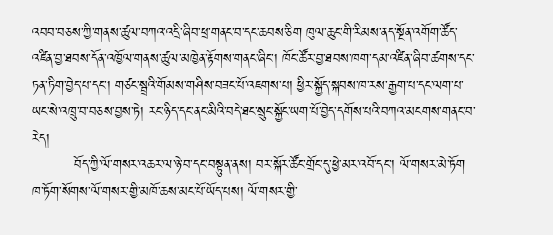འབབ་བཅས་ཀྱི་གནས་ཚུལ་བཀའ་འདྲི་ཞིབ་ཕྲ་གནང་བ་དང་ཆབས་ཅིག ཁུལ་ཆུང་གི་རིམས་ནད་སྔོན་འགོག་ཚོད་འཛིན་བྱ་ཐབས་དོན་འཁྱོལ་གནས་ཚུལ་མཁྱེན་རྟོགས་གནང་ཞིང་། ཁོང་ཚོར་བྱ་ཐབས་ཁག་དམ་འཛིན་ཞིབ་ཚགས་དང་ཏན་ཏིག་བྱེད་པ་དང་། གཙང་སྦྲའི་གོམས་གཤིས་བཟང་པོ་འཇགས་པ། ཕྱིར་སྐྱོད་སྐབས་ཁ་རས་རྒྱག་པ་དང་ལག་པ་ཡང་སེ་འཁྲུ་བ་བཅས་བྱས་ཏེ། རང་ཉིད་དང་ནང་མིའི་བདེ་ཐང་སྲུང་སྐྱོང་ཡག་པོ་བྱེད་དགོས་པའི་བཀའ་མངགས་གནང་བ་རེད།
         བོད་ཀྱི་ལོ་གསར་འཆར་ལ་ཉེ་བ་དང་བསྟུན་ནས། བར་སྐོར་ཚོང་གྲོང་དུ་ཕྱེ་མར་འབོ་དང་། ལོ་གསར་མེ་ཏོག ཁ་ཏོག་སོགས་ལོ་གསར་གྱི་མཁོ་ཆས་མང་པོ་ཡོད་པས། ལོ་གསར་གྱི་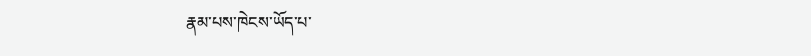རྣམ་པས་ཁེངས་ཡོད་པ་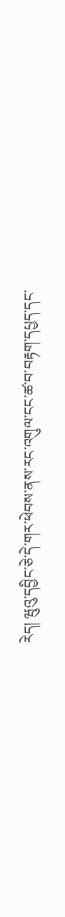རེད། ཝུའུ་དབྱིང་ཅེ་དེ་གར་ཕེབས་ནས་རང་འགུལ་ངང་ཚ་བ་བརྟག་དཔྱད་དང་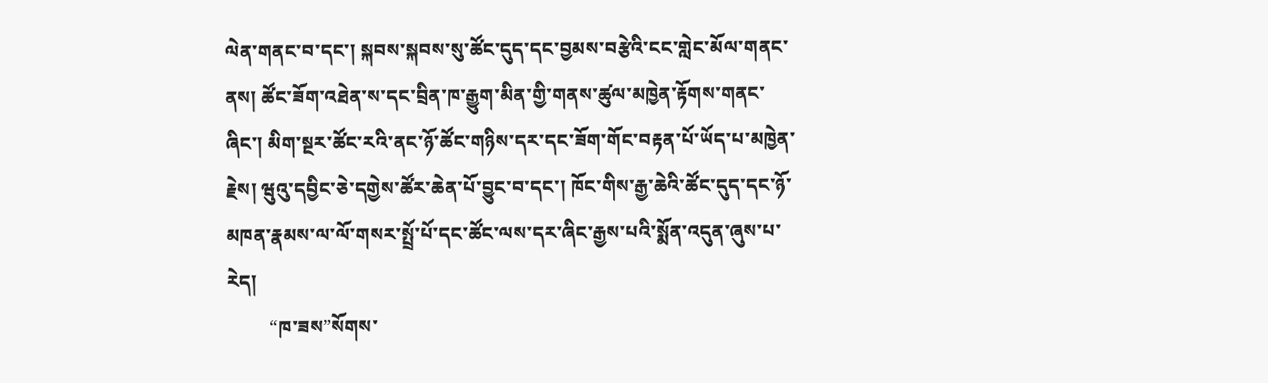ལེན་གནང་བ་དང་། སྐབས་སྐབས་སུ་ཚོང་དུད་དང་བྱམས་བརྩེའི་ངང་གླེང་མོལ་གནང་ནས། ཚོང་ཟོག་འཐེན་ས་དང་བྲིན་ཁ་རྒྱུག་མིན་གྱི་གནས་ཚུལ་མཁྱེན་རྟོགས་གནང་ཞིང་། མིག་སྔར་ཚོང་རའི་ནང་ཉོ་ཚོང་གཉིས་དར་དང་ཟོག་གོང་བརྟན་པོ་ཡོད་པ་མཁྱེན་རྗེས། ཝུའུ་དབྱིང་ཅེ་དགྱེས་ཚོར་ཆེན་པོ་བྱུང་བ་དང་། ཁོང་གིས་རྒྱ་ཆེའི་ཚོང་དུད་དང་ཉོ་མཁན་རྣམས་ལ་ལོ་གསར་སྤྲོ་པོ་དང་ཚོང་ལས་དར་ཞིང་རྒྱས་པའི་སྨོན་འདུན་ཞུས་པ་རེད།
         “ཁ་ཟས”སོགས་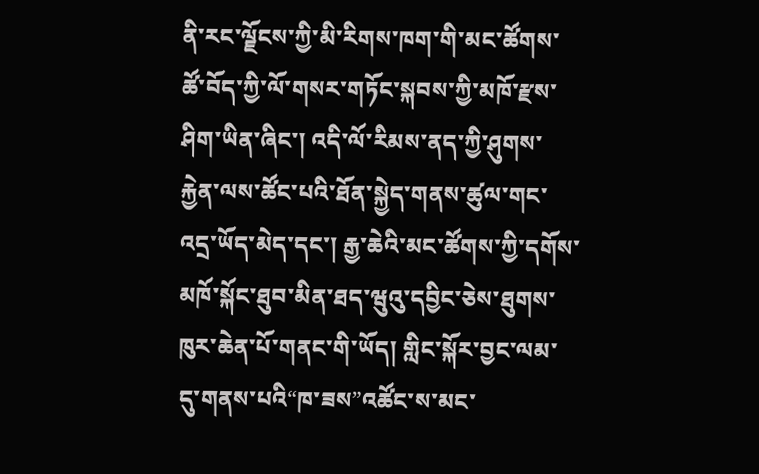ནི་རང་ལྗོངས་ཀྱི་མི་རིགས་ཁག་གི་མང་ཚོགས་ཚོ་བོད་ཀྱི་ལོ་གསར་གཏོང་སྐབས་ཀྱི་མཁོ་རྫས་ཤིག་ཡིན་ཞིང་། འདི་ལོ་རིམས་ནད་ཀྱི་ཤུགས་རྐྱེན་ལས་ཚོང་པའི་ཐོན་སྐྱེད་གནས་ཚུལ་གང་འདྲ་ཡོད་མེད་དང་། རྒྱ་ཆེའི་མང་ཚོགས་ཀྱི་དགོས་མཁོ་སྐོང་ཐུབ་མིན་ཐད་ཝུའུ་དབྱིང་ཅེས་ཐུགས་ཁུར་ཆེན་པོ་གནང་གི་ཡོད། གླིང་སྐོར་བྱང་ལམ་དུ་གནས་པའི“ཁ་ཟས”འཚོང་ས་མང་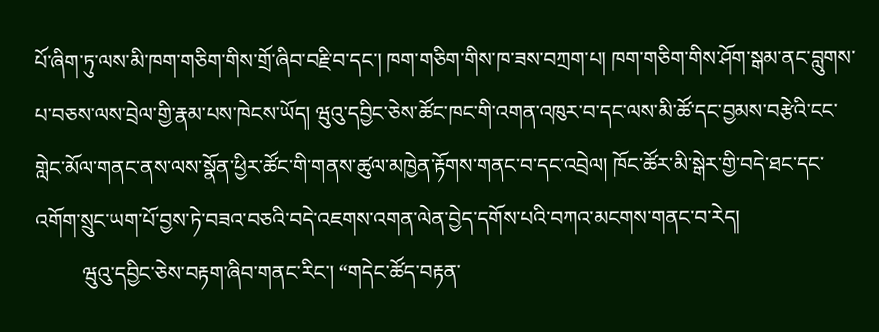པོ་ཞིག་ཏུ་ལས་མི་ཁག་གཅིག་གིས་གྲོ་ཞིབ་བརྗི་བ་དང་། ཁག་གཅིག་གིས་ཁ་ཟས་བཀྲག་པ། ཁག་གཅིག་གིས་ཤོག་སྒམ་ནང་བླུགས་པ་བཅས་ལས་བྲེལ་གྱི་རྣམ་པས་ཁེངས་ཡོད། ཝུའུ་དབྱིང་ཅེས་ཚོང་ཁང་གི་འགན་འཁུར་བ་དང་ལས་མི་ཚོ་དང་བྱམས་བརྩེའི་ངང་གླེང་མོལ་གནང་ནས་ལས་སྣོན་ཕྱིར་ཚོང་གི་གནས་ཚུལ་མཁྱེན་རྟོགས་གནང་བ་དང་འབྲེལ། ཁོང་ཚོར་མི་སྒེར་གྱི་བདེ་ཐང་དང་འགོག་སྲུང་ཡག་པོ་བྱས་ཏེ་བཟའ་བཅའི་བདེ་འཇགས་འགན་ལེན་བྱེད་དགོས་པའི་བཀའ་མངགས་གནང་བ་རེད།
         ཝུའུ་དབྱིང་ཅེས་བརྟག་ཞིབ་གནང་རིང་། “གདེང་ཚོད་བརྟན་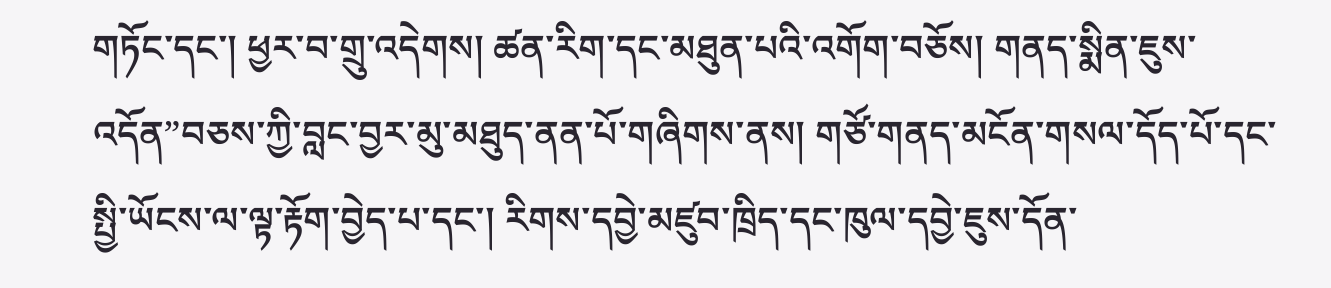གཏོང་དང་། ཕྱར་བ་གྲུ་འདེགས། ཚན་རིག་དང་མཐུན་པའི་འགོག་བཅོས། གནད་སྨིན་ཇུས་འདོན”བཅས་ཀྱི་བླང་བྱར་མུ་མཐུད་ནན་པོ་གཞིགས་ནས། གཙོ་གནད་མངོན་གསལ་དོད་པོ་དང་སྤྱི་ཡོངས་ལ་ལྟ་རྟོག་བྱེད་པ་དང་། རིགས་དབྱེ་མཛུབ་ཁྲིད་དང་ཁུལ་དབྱེ་ཇུས་དོན་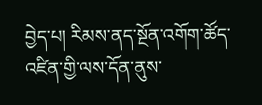བྱེད་པ། རིམས་ནད་སྔོན་འགོག་ཚོད་འཛིན་གྱི་ལས་དོན་ནུས་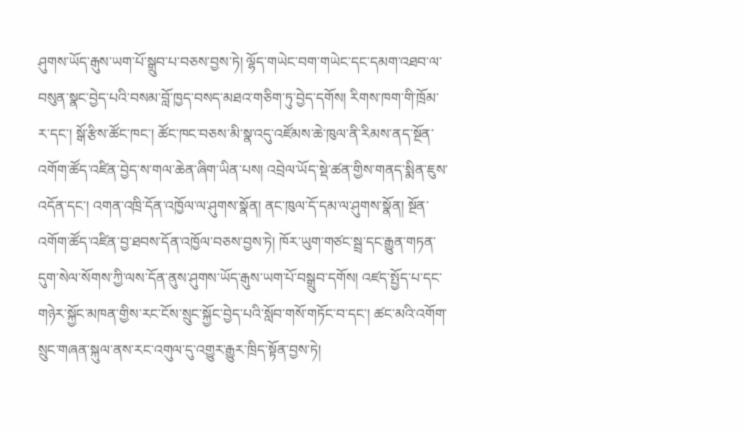ཤུགས་ཡོད་རྒུས་ཡག་པོ་སྒྲུབ་པ་བཅས་བྱས་ཏེ། ལྷོད་གཡེང་བག་གཡེང་དང་དམག་འཐབ་ལ་བསུན་སྣང་བྱེད་པའི་བསམ་བློ་ཁྱད་བསད་མཐའ་གཅིག་ཏུ་བྱེད་དགོས། རིགས་ཁག་གི་ཁྲོམ་ར་དང་། སྒོ་རྩིས་ཚོང་ཁང་། ཚོང་ཁང་བཅས་མི་སྣ་འདུ་འཛོམས་ཆེ་ཁུལ་ནི་རིམས་ནད་སྔོན་འགོག་ཚོད་འཛིན་བྱེད་ས་གལ་ཆེན་ཞིག་ཡིན་པས། འབྲེལ་ཡོད་སྡེ་ཚན་གྱིས་གནད་སྨིན་ཇུས་འདོན་དང་། འགན་འཁྲི་དོན་འཁྱོལ་ལ་ཤུགས་སྣོན། ནང་ཁུལ་དོ་དམ་ལ་ཤུགས་སྣོན། སྔོན་འགོག་ཚོད་འཛིན་བྱ་ཐབས་དོན་འཁྱོལ་བཅས་བྱས་ཏེ། ཁོར་ཡུག་གཙང་སྦྲ་དང་རྒྱུན་གཏན་དུག་སེལ་སོགས་ཀྱི་ལས་དོན་ནུས་ཤུགས་ཡོད་རྒུས་ཡག་པོ་བསྒྲུབ་དགོས། འཛད་སྤྱོད་པ་དང་གཉེར་སྐྱོང་མཁན་གྱིས་རང་ངོས་སྲུང་སྐྱོང་བྱེད་པའི་སློབ་གསོ་གཏོང་བ་དང་། ཚང་མའི་འགོག་སྲུང་གཞན་སྐུལ་ནས་རང་འགུལ་དུ་འགྱུར་རྒྱུར་ཁྲིད་སྟོན་བྱས་ཏེ།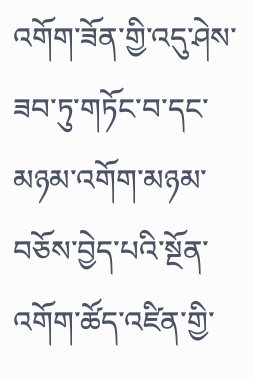འགོག་ཟོན་གྱི་འདུ་ཤེས་ཟབ་ཏུ་གཏོང་བ་དང་མཉམ་འགོག་མཉམ་བཅོས་བྱེད་པའི་སྔོན་འགོག་ཚོད་འཛིན་གྱི་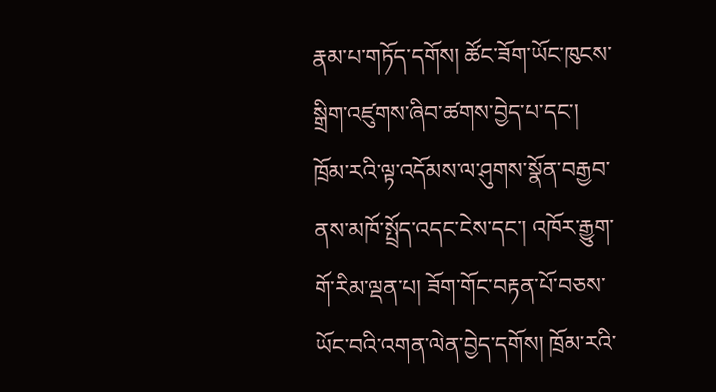རྣམ་པ་གཏོད་དགོས། ཚོང་ཟོག་ཡོང་ཁུངས་སྒྲིག་འཛུགས་ཞིབ་ཚགས་བྱེད་པ་དང་། ཁྲོམ་རའི་ལྟ་འདོམས་ལ་ཤུགས་སྣོན་བརྒྱབ་ནས་མཁོ་སྤྲོད་འདང་ངེས་དང་། འཁོར་རྒྱུག་གོ་རིམ་ལྡན་པ། ཟོག་གོང་བརྟན་པོ་བཅས་ཡོང་བའི་འགན་ལེན་བྱེད་དགོས། ཁྲོམ་རའི་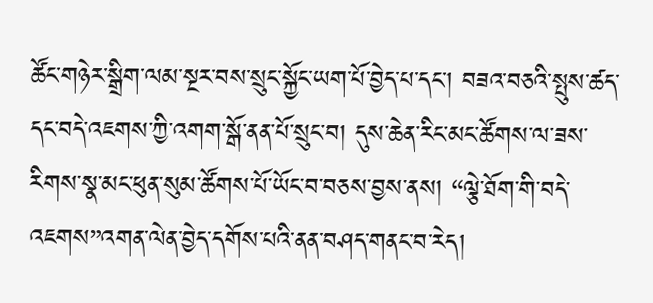ཚོང་གཉེར་སྒྲིག་ལམ་སྔར་བས་སྲུང་སྐྱོང་ཡག་པོ་བྱེད་པ་དང་། བཟའ་བཅའི་སྤུས་ཚད་དང་བདེ་འཇགས་ཀྱི་འགག་སྒོ་ནན་པོ་སྲུང་བ། དུས་ཆེན་རིང་མང་ཚོགས་ལ་ཟས་རིགས་སྣ་མང་ཕུན་སུམ་ཚོགས་པོ་ཡོང་བ་བཅས་བྱས་ནས། “ལྕེ་ཐོག་གི་བདེ་འཇགས”འགན་ལེན་བྱེད་དགོས་པའི་ནན་བཤད་གནང་བ་རེད།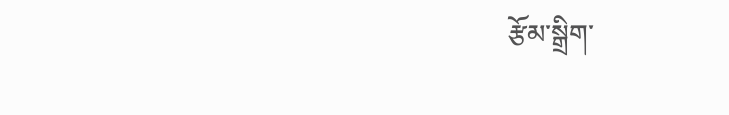རྩོམ་སྒྲིག་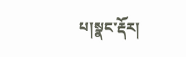པ།སྣང་རྡོར།